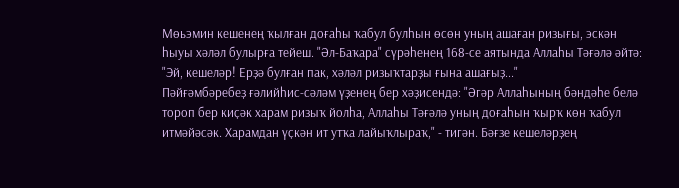Мөьэмин кешенең ҡылған доғаһы ҡабул булһын өсөн уның ашаған ризығы, эскән һыуы хәләл булырға тейеш. "Әл-Баҡара" сүрәһенең 168-се аятында Аллаһы Тәғәлә әйтә: "Эй, кешеләр! Ерҙә булған пак, хәләл ризыҡтарҙы ғына ашағыҙ..."
Пәйғәмбәребеҙ ғәлийһис-сәләм үҙенең бер хәҙисендә: "Әгәр Аллаһының бәндәһе белә тороп бер киҫәк харам ризыҡ йолһа, Аллаһы Тәғәлә уның доғаһын ҡырҡ көн ҡабул итмәйәсәк. Харамдан үҫкән ит утҡа лайыҡлыраҡ," - тигән. Бәғзе кешеләрҙең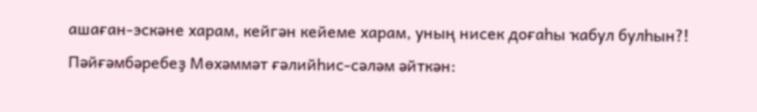ашаған-эскәне харам, кейгән кейеме харам, уның нисек доғаһы ҡабул булһын?!
Пәйғәмбәребеҙ Мөхәммәт ғәлийһис-сәләм әйткән: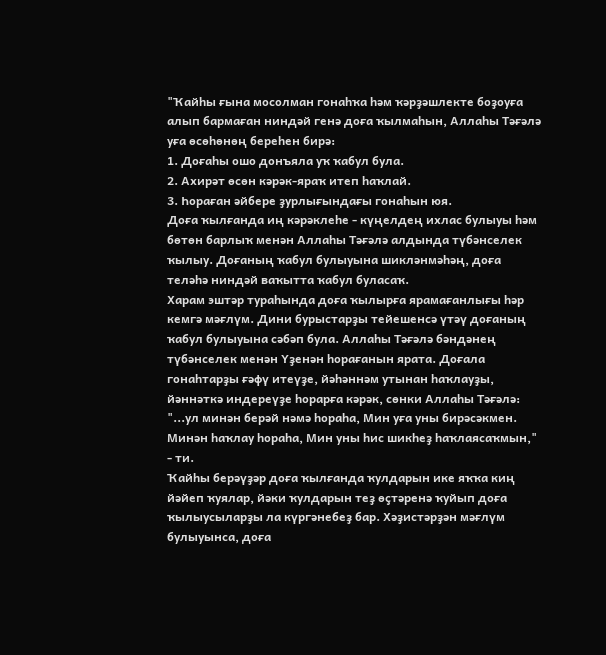"Ҡайһы ғына мосолман гонаһҡа һәм ҡәрҙәшлекте боҙоуға алып бармаған ниндәй генә доға ҡылмаһын, Аллаһы Тәғәлә уға өсөһөнөң береһен бирә:
1. Доғаһы ошо донъяла уҡ ҡабул була.
2. Ахирәт өсөн кәрәк-яраҡ итеп һаҡлай.
3. Һораған әйбере ҙурлығындағы гонаһын юя.
Доға ҡылғанда иң кәрәклеһе - күңелдең ихлас булыуы һәм бөтөн барлыҡ менән Аллаһы Тәғәлә алдында түбәнселек ҡылыу. Доғаның ҡабул булыуына шикләнмәһәң, доға теләһә ниндәй ваҡытта ҡабул буласаҡ.
Харам эштәр тураһында доға ҡылырға ярамағанлығы һәр кемгә мәғлүм. Дини бурыстарҙы тейешенсә үтәү доғаның ҡабул булыуына сәбәп була. Аллаһы Тәғәлә бәндәнең түбәнселек менән Үҙенән һорағанын ярата. Доғала гонаһтарҙы ғәфү итеүҙе, йәһәннәм утынан һаҡлауҙы, йәннәткә индереүҙе һорарға кәрәк, сөнки Аллаһы Тәғәлә: "...ул минән берәй нәмә һораһа, Мин уға уны бирәсәкмен. Минән һаҡлау һораһа, Мин уны һис шикһеҙ һаҡлаясаҡмын," - ти.
Ҡайһы берәүҙәр доға ҡылғанда ҡулдарын ике яҡҡа киң йәйеп ҡуялар, йәки ҡулдарын теҙ өҫтәренә ҡуйып доға ҡылыусыларҙы ла күргәнебеҙ бар. Хәҙистәрҙән мәғлүм булыуынса, доға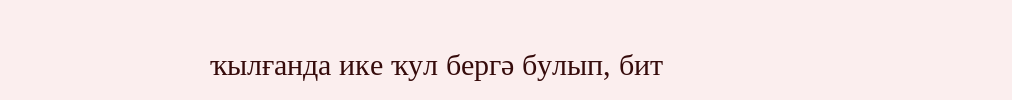ҡылғанда ике ҡул бергә булып, бит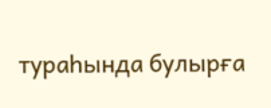тураһында булырға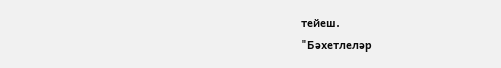тейеш.
"Бәхетлеләр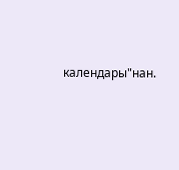календары"нан.